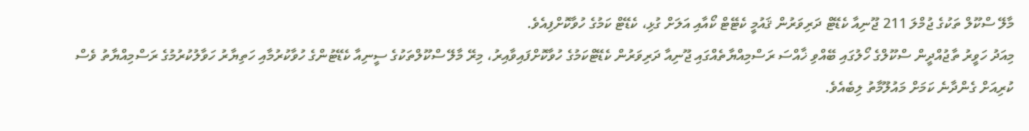މާލޭ ސްކޫލް ތަކުގެ ޖުމްލަ 211 ޖޫނިއާ ކެޑޭޓް ދަރިވަރުން ޤައުމީ ކެޓޭޓް ކޯއާއި އަލަށް ގުޅި، ކެޑޭޓް ކަމުގެ ހުވާކޮށްފިއެވެ.
މިއަދު ހަވީރު ތާޖުއްދީން ސްކޫލްގެ ހޯލުގައި ބޭއްވި ޚާއްސަ ރަސްމިއްޔާތެއްގައި ޖޫނިއާ ދަރިވަރުން ކެޑޭޓްކަމުގެ ހުވާކޮށްފައިވާއިރު، މިރޭ މާލޭ ސްކޫލްތަކުގެ ސީނިއާ ކެޑޭޓުންގެ ހުވާކުރުމާއި ހަތިޔާރު ހަވާލުކުރުމުގެ ރަސްމިއްޔާތު ވެސް ކުރިއަށް ގެންދާނެ ކަމަށް މައުލޫމާތު ލިބެއެވެ.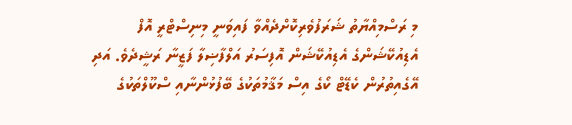މި ރަސްމިއްޔާތު ޝަރަފުވެރިކޮށްދެއްވާ ފައިވަނީ މިނިސްޓްރީ އޮފް އެޑިއުކޭޝަންގެ އެޑިއުކޭޝަން އޮފިސަރު އަލްފާޟިލާ ފަޒީނާ ރަޝީދެވެ. އަދި އޭގެއިތުރުން ކެޑޭޓް ކޯގެ އިސް މަޤާމުތަކުގެ ބޭފުޅުންނާއި ސްކޫލްތަކުގެ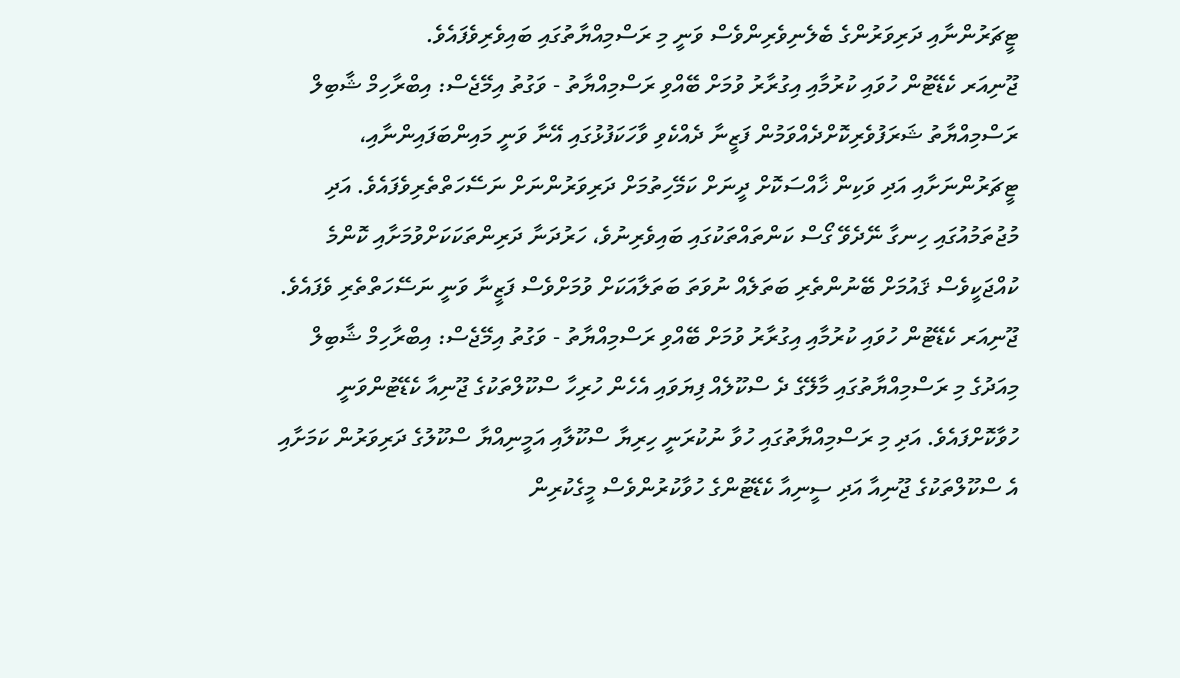ޓީޗަރުންނާއި ދަރިވަރުންގެ ބެލެނިވެރިންވެސް ވަނީ މި ރަސްމިއްޔާތުގައި ބައިވެރިވެފައެވެ.
ޖޫނިއަރ ކެޑޭޓުން ހުވައި ކުރުމާއި އިގުރާރު ވުމަށް ބޭއްވި ރަސްމިއްޔާތު - ވަގުތު އިމޭޖެސް: އިބްރާހިމް ޝާބިލް
ރަސްމިއްޔާތު ޝަރަފުވެރިކޮށްދެއްވަމުން ފަޒީނާ ދެއްކެވި ވާހަކަފުޅުގައި އޭނާ ވަނީ މައިންބަފައިންނާއި، ޓީޗަރުންނަށާއި އަދި ވަކިން ޚާއްސަކޮށް ދީނަށް ކަމޭހިތުމަށް ދަރިވަރުންނަށް ނަސޭހަތްތެރިވެފައެވެ. އަދި މުޖުތަމުއުގައި ހިނގާ ނޭދެވޭ ގޯސް ކަންތައްތަކުގައި ބައިވެރިނުވެ، ހަރުދަނާ ދަރިންތަކަކަށްވުމަށާއި ކޮންމެ ކުއްޖަކީވެސް ޤައުމަށް ބޭނުންތެރި ބަތަލެއް ނުވަތަ ބަތަލާއަކަށް ވުމަށްވެސް ފަޒީނާ ވަނީ ނަސޭހަތްތެރި ވެފައެވެ.
ޖޫނިއަރ ކެޑޭޓުން ހުވައި ކުރުމާއި އިގުރާރު ވުމަށް ބޭއްވި ރަސްމިއްޔާތު - ވަގުތު އިމޭޖެސް: އިބްރާހިމް ޝާބިލް
މިއަދުގެ މި ރަސްމިއްޔާތުގައި މާލޭގެ ދެ ސްކޫލެއް ފިޔަވައި އެހެން ހުރިހާ ސްކޫލްތަކުގެ ޖޫނިއާ ކެޑޭޓުންވަނީ ހުވާކޮށްފައެވެ. އަދި މި ރަސްމިއްޔާތުގައި ހުވާ ނުކުރަނީ ހިރިޔާ ސްކޫލާއި އަމީނިއްޔާ ސްކޫލުގެ ދަރިވަރުން ކަމަށާއި އެ ސްކޫލްތަކުގެ ޖޫނިއާ އަދި ސީނިއާ ކެޑޭޓުންގެ ހުވާކުރުންވެސް މީގެކުރިން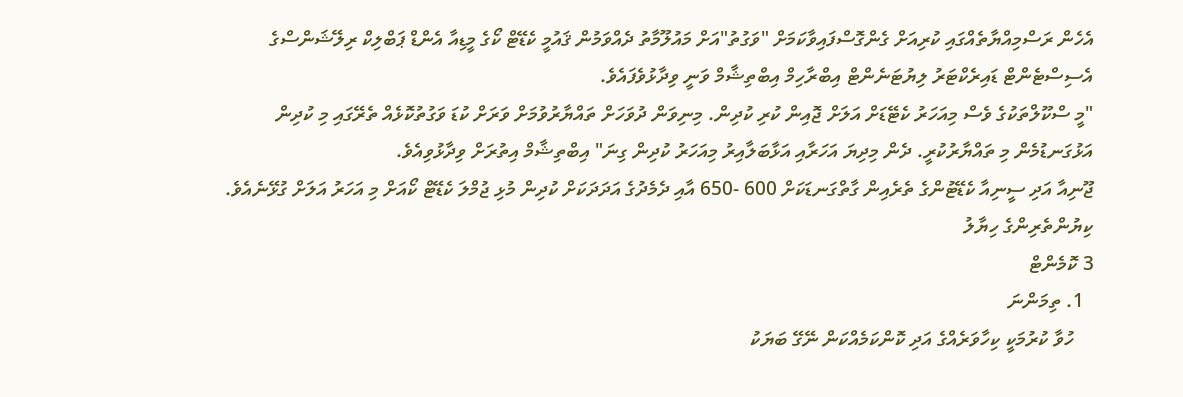އެހެން ރަސްމިއްޔާތެއްގައި ކުރިއަށް ގެންގޮސްފައިވާކަމަށް "ވަގުތު"އަށް މައުލޫމާތު ދެއްވަމުން ޤައުމީ ކެޑޭޓް ކޯގެ މީޑިއާ އެންޑް ޕަބްލިކް ރިލޭޝަންސްގެ އެސިސްޓެންޓް ޑައިރެކްޓަރު ލިޔުޓަނެންޓް އިބްރާހިމް އިބްތިޝާމް ވަނީ ވިދާޅުވެފައެވެ.
"މީ ސްކޫލްތަކުގެ ވެސް މިއަހަރު ކެޓޭޑަށް އަލަށް ޖޮއިން ކުރި ކުދިން. މިނިވަން ދުވަހަށް ތައްޔާރުވުމަށް ވަރަށް ކުޑަ ވަގުތުކޮޅެއް ތެރޭގައި މި ކުދިން އަޅުގަނޑުމެން މި ތައްޔާރުކުރީ. ދެން މިދިޔަ އަހަރާއި އަޅާބަލާއިރު މިއަހަރު ކުދިން ގިނަ" އިބްތިޝާމް އިތުރަށް ވިދާޅުވިއެވެ.
ޖޫނިއާ އަދި ސީނިއާ ކެޑޭޓުންގެ ތެރެއިން ގާތްގަނޑަކަށް 600 -650 އާއި ދެމެދުގެ އަދަދަކަށް ކުދިން މުޅި ޖުމްލަ ކެޑޭޓް ކޯއަށް މި އަހަރު އަލަށް ގުޅޭނެއެވެ.
ކިޔުންތެރިންގެ ހިޔާލު
3 ކޮމެންޓް
  1. ތިމަންނަ
    ހުވާ ކުރުމަކީ ކިހާވަރެއްގެ އަދި ކޮންކަމެއްކަން ނޭގޭ ބަޔަކު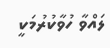ލައްވާ ހުވާކުރުމަކީ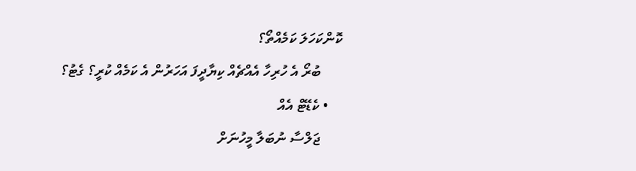ކޮންކަހަލަ ކަމެއްތޯ؟
      ބުރޯ އެ ހުރިހާ އެއްޗެއް ކިޔާދީފަ އަހަރުން އެ ކަމެއް ކުރީ؟ ގެޓު؟
    • ކެޑޭޓް އެއް
      ޖަލްސާ ނުބަލާ މީހުނަށް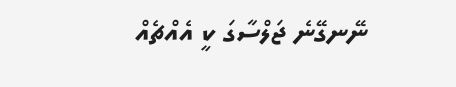ނޭނގޭނެ ޖަލްސާގަ ކީ އެއްޗެއް